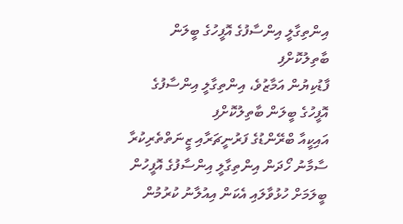އިންތިގާލީ އިންސާފުގެ އޮފީހުގެ ބީލަން ބާތިލުކޮށްފި
ފާޑުކިޔުން އަމާޒުވެ، އިންތިގާލީ އިންސާފުގެ އޮފީހުގެ ބީލަން ބާތިލުކޮށްފި
އައިކީއާ ބްރޭންޑުގެ ފަރުނީޗަރާއި ޒީނަތްތެރިކުރާ ސާމާނު ހޯދަން އިންތިގާލީ އިންސާފުގެ އޮފީހުން ބީލަމަށް ހުޅުވާލައި އެކަން އިއުލާނު ކުރުމުން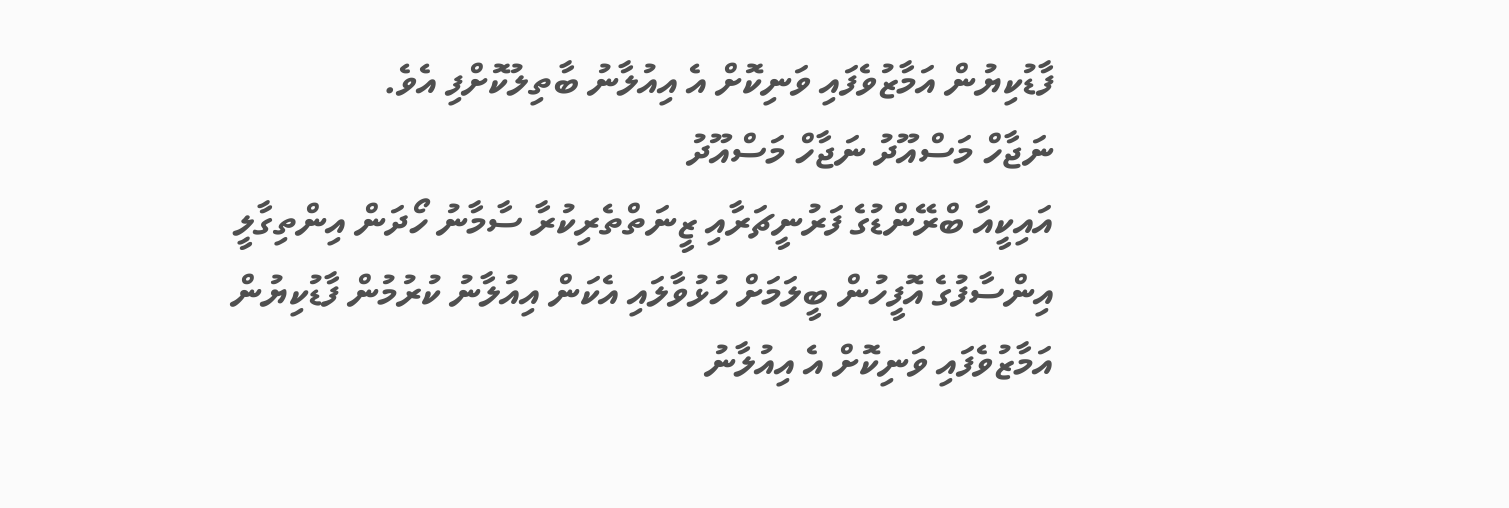ފާޑުކިޔުން އަމާޒުވެފައި ވަނިކޮށް އެ އިއުލާނު ބާތިލުކޮށްފި އެވެ.
ނަޖާހް މަސްއޫދު ނަޖާހް މަސްއޫދު
އައިކީއާ ބްރޭންޑުގެ ފަރުނީޗަރާއި ޒީނަތްތެރިކުރާ ސާމާނު ހޯދަން އިންތިގާލީ އިންސާފުގެ އޮފީހުން ބީލަމަށް ހުޅުވާލައި އެކަން އިއުލާނު ކުރުމުން ފާޑުކިޔުން އަމާޒުވެފައި ވަނިކޮށް އެ އިއުލާނު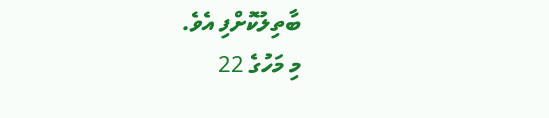ބާތިލުކޮށްފި އެވެ.
މި މަހުގެ 22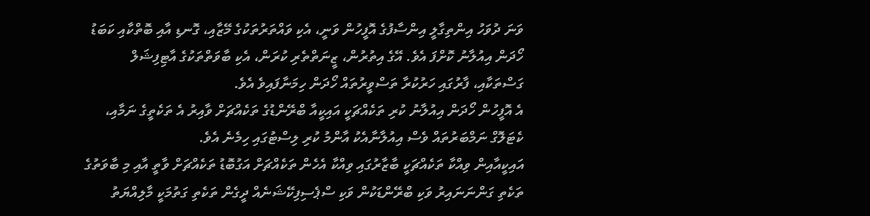ވަނަ ދުވަހު އިންތިގާލީ އިންސާފުގެ އޮފީހުން ވަނީ، އެކި ވައްތަރުތަކުގެ މޭޒާއި، ގޮނޑި އާއި ބޮތްކާއި ކަބަޑު ހޯދަން އިއުލާނު ކޮށްފަ އެވެ. އޭގެ އިތުރުން، ޒީނަތްތެރި ކުރަން، އެކި ބާވަތްތަކުގެ އާޓިފިޝަލް ގަސްތަކާއި، ފާރުގައި ހަރުކުރާ ތަސްވީރުތައް ހޯދަން ހިމަނާފައިވެ އެވެ.
އެ އޮފީހުން ހޯދަން އިއުލާނު ކުރި ތަކެއްޗަކީ އައިކީއާ ބްރޭންޑުގެ ތަކެއްޗަށް ވާއިރު އެ ތަކެތީގެ ނަމާއި، ކެޓަލޮގް ނަމްބަރުތައް ވެސް އިއުލާނާއެކު އާންމު ކުރި ލިސްޓުގައި ހިމެނެ އެވެ.
އައިކީއާއިން ވިއްކާ ތަކެއްޗަކީ ބާޒާރުގައި ވިއްކާ އެހެން ތަކެއްޗަށް އަގުބޮޑު ތަކެއްޗަށް ވާތީ އާއި މި ބާވަތުގެ ތަކެތި ގަންނަނައިރު ވަކި ބްރޭންޑަކުން ވަކި ސްޕެސިފިކޭޝަނެއް ދީގެން ތަކެތި ގަތުމަކީ މާލިއްޔަތު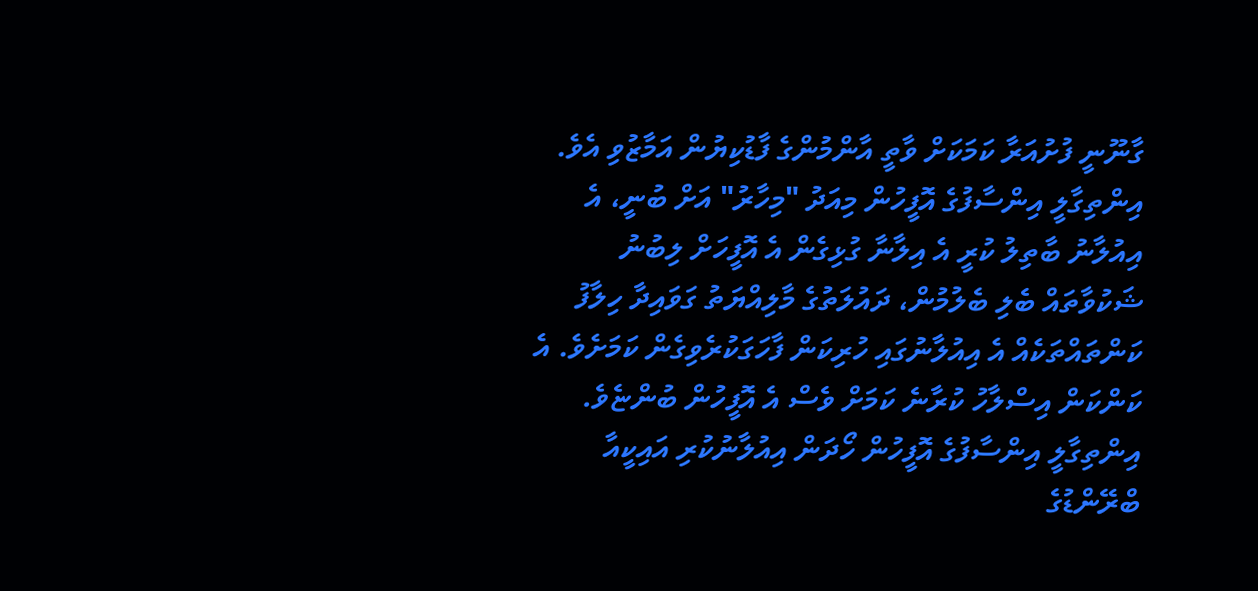ގާނޫނީ ފުށުއަރާ ކަމަކަށް ވާތީ އާންމުންގެ ފާޑުކިޔުން އަމާޒުވި އެވެ.
އިންތިގާލީ އިންސާފުގެ އޮފީހުން މިއަދު "މިހާރު" އަށް ބުނީ، އެ އިއުލާނު ބާތިލު ކުރީ އެ އިލާނާ ގުޅިގެން އެ އޮފީހަށް ލިބުނު ޝަކުވާތައް ބެލި ބެލުމުން، ދައުލަތުގެ މާލިއްޔަތު ގަވައިދާ ހިލާފު ކަންތައްތަކެއް އެ އިއުލާނުގައި ހުރިކަން ފާހަގަކުރެވިގެން ކަމަށެވެ. އެ ކަންކަން އިސްލާހު ކުރާނެ ކަމަށް ވެސް އެ އޮފީހުން ބުންޏެވެ.
އިންތިގާލީ އިންސާފުގެ އޮފީހުން ހޯދަން އިއުލާނުކުރި އައިކީއާ ބްރޭންޑުގެ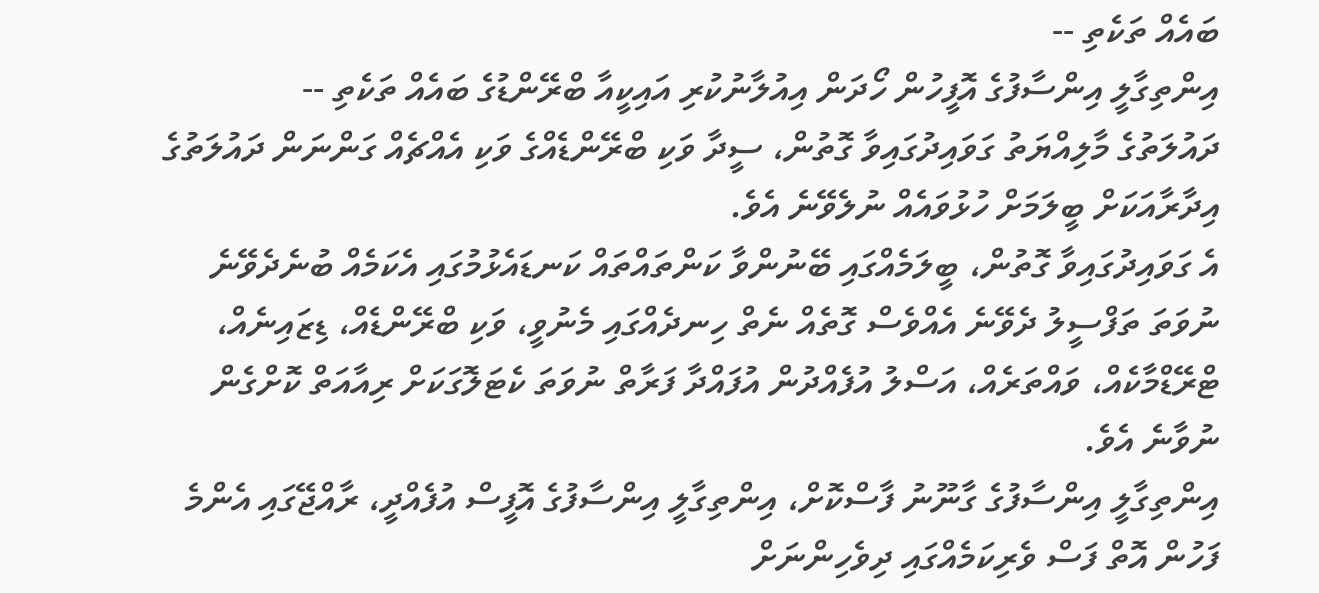ބައެއް ތަކެތި --
އިންތިގާލީ އިންސާފުގެ އޮފީހުން ހޯދަން އިއުލާނުކުރި އައިކީއާ ބްރޭންޑުގެ ބައެއް ތަކެތި --
ދައުލަތުގެ މާލިއްޔަތު ގަވައިދުގައިވާ ގޮތުން، ސީދާ ވަކި ބްރޭންޑެއްގެ ވަކި އެއްޗެއް ގަންނަން ދައުލަތުގެ އިދާރާއަކަށް ބީލަމަށް ހުޅުވައެއް ނުލެވޭނެ އެވެ.
އެ ގަވައިދުގައިވާ ގޮތުން، ބީލަމެއްގައި ބޭނުންވާ ކަންތައްތައް ކަނޑައެޅުމުގައި އެކަމެއް ބުނެދެވޭނެ ނުވަތަ ތަފްސީލު ދެވޭނެ އެއްވެސް ގޮތެއް ނެތް ހިނދެއްގައި މެނުވީ، ވަކި ބްރޭންޑެއް، ޑިޒައިނެއް، ޓްރޭޑްމާކެއް، ވައްތަރެއް، އަސްލު އުފެއްދުން އުފައްދާ ފަރާތް ނުވަތަ ކެޓަލޮގަކަށް ރިއާއަތް ކޮށްގެން ނުވާނެ އެވެ.
އިންތިގާލީ އިންސާފުގެ ގާނޫނު ފާސްކޮށް، އިންތިގާލީ އިންސާފުގެ އޮފީސް އުފެއްދީ، ރާއްޖޭގައި އެންމެ ފަހުން އޮތް ފަސް ވެރިކަމެއްގައި ދިވެހިންނަށް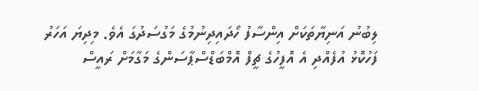ލިބުނު އަނިޔާތަކަށް އިންސާފު ހޯދައިދިނުމުގެ މަގުސަދުގަ އެވެ. މިދިޔަ އަހަރު ފަހުކޮޅު އުފެއްދި އެ އޮފީހުގެ ޗީފް އޮމްބަޑްސްޕާސަންގެ މަގާމަށް ރައީސް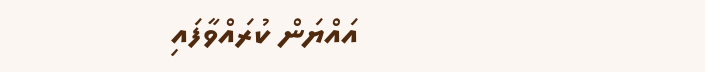އައްޔަން ކުރައްވާފައި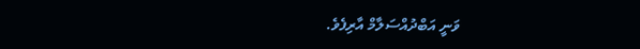ވަނީ އަބްދުއްސަލާމް އާރިފެވެ.